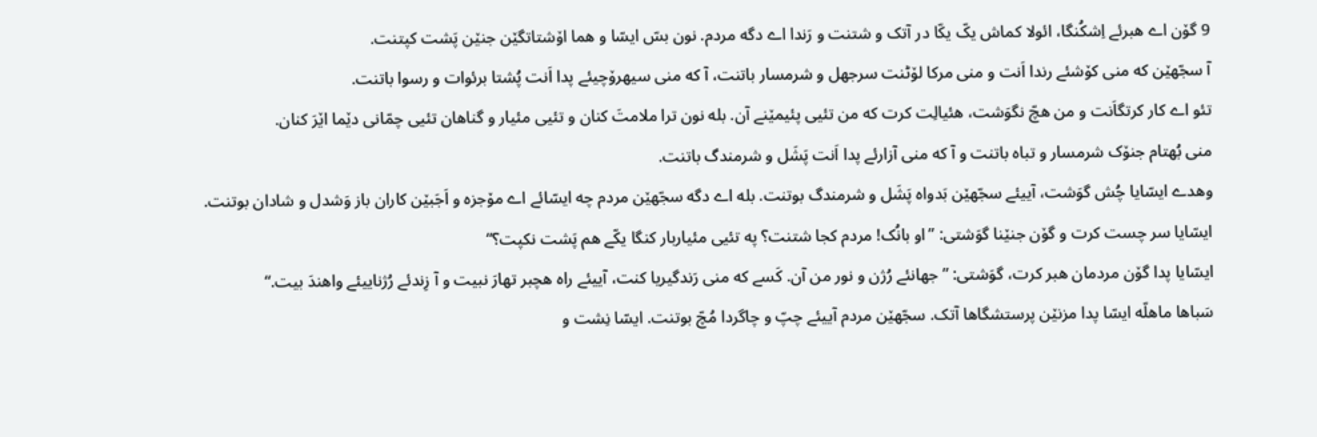9 گۆن اے هبرئے اِشکُنگا، ائولا کماش یکّ یکّا در آتک و شتنت و رَندا اے دگه مردم. نون بسّ ایسّا و هما اۆشتاتگێن جنێن پَشت کپتنت.
آ سجّهێن که منی کۆشئے رندا اَنت و منی مرکا لۆٹنت سرجهل و شرمسار باتنت، آ که منی سیهرۆچیئے پدا اَنت پُشتا برئوات و رسوا باتنت.
تئو اے کار کرتگاَنت و من هچّ نگوَشت، هئیالِت کرت که من تئیی پئیمێنے آن. بله نون ترا ملامتَ کنان و تئیی مئیار و گناهان تئیی چمّانی دێما اێرَ کنان.
منی بُهتام جنۆک شرمسار و تباه باتنت و آ که منی آزارئے پدا اَنت پَشَل و شرمندگ باتنت.
وهدے ایسّایا چُش گوَشت، آییئے سجّهێن بَدواه پَشَل و شرمندگ بوتنت. بله اے دگه سجّهێن مردم چه ایسّائے اے مۆجزه و اَجَبێن کاران باز وَشدل و شادان بوتنت.
ایسّایا سر چست کرت و گۆن جنێنا گوَشتی: ”او بانُک! مردم کجا شتنت؟ په تئیی مئیاربار کنگا یکّے هم پَشت نکپت؟“
ایسّایا پدا گۆن مردمان هبر کرت، گوَشتی: ”جهانئے رُژن و نور من آن. کَسے که منی رَندگیریا کنت، آییئے راه هچبر تهارَ نبیت و آ زِندئے رُژناییئے واهندَ بیت.“
سَباها ماهلّه ایسّا پدا مزنێن پرستشگاها آتک. سجّهێن مردم آییئے چپّ و چاگردا مُچّ بوتنت. ایسّا نِشت و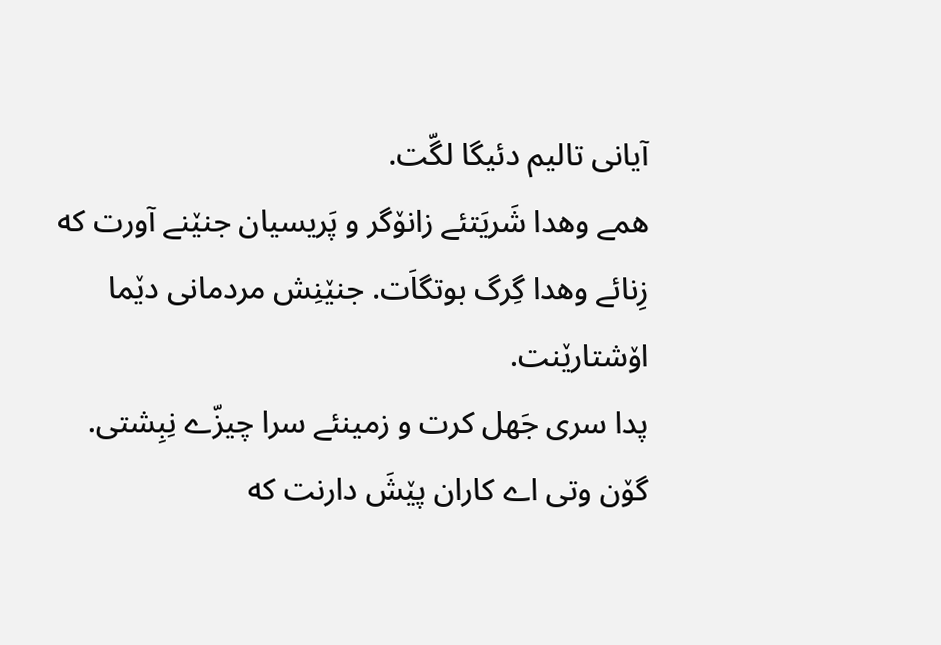آیانی تالیم دئیگا لگّت.
همے وهدا شَریَتئے زانۆگر و پَریسیان جنێنے آورت که زِنائے وهدا گِرگ بوتگاَت. جنێنِش مردمانی دێما اۆشتارێنت.
پدا سری جَهل کرت و زمینئے سرا چیزّے نِبِشتی.
گۆن وتی اے کاران پێشَ دارنت که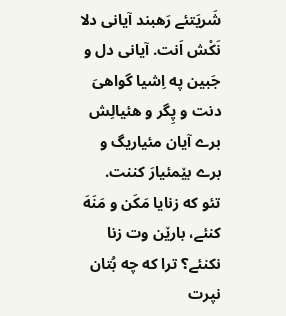شَریَتئے رَهبند آیانی دلا نَکْش اَنت. آیانی دل و جَبین په اِشیا گواهیَ دنت و پِگر و هئیالِش برے آیان مئیاریگ و برے بێمئیارَ کننت.
تئو که زنایا مَکَن و مَنَهَ کنئے، بارێن وت زنا نکنئے؟ ترا که چه بُتان نپرت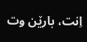اِنت، بارێن وت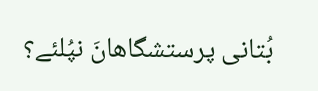بُتانی پرستشگاهانَ نپُلئے؟